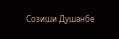Созиши Душанбе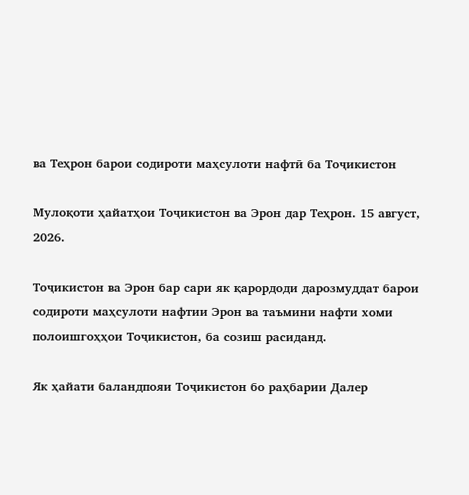ва Теҳрон барои содироти маҳсулоти нафтӣ ба Тоҷикистон

Мулоқоти ҳайатҳои Тоҷикистон ва Эрон дар Теҳрон. 15 август, 2026.

Тоҷикистон ва Эрон бар сари як қарордоди дарозмуддат барои содироти маҳсулоти нафтии Эрон ва таъмини нафти хоми полоишгоҳҳои Тоҷикистон, ба созиш расиданд.

Як ҳайати баландпояи Тоҷикистон бо раҳбарии Далер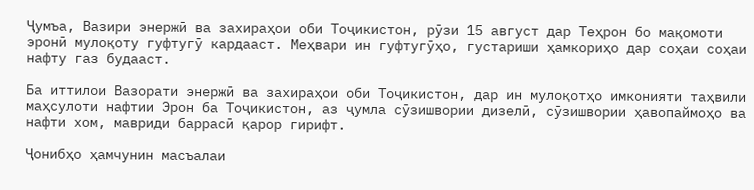Ҷумъа, Вазири энержӣ ва захираҳои оби Тоҷикистон, рӯзи 15 август дар Теҳрон бо мақомоти эронӣ мулоқоту гуфтугӯ кардааст. Меҳвари ин гуфтугӯҳо, густариши ҳамкориҳо дар соҳаи соҳаи нафту газ будааст.

Ба иттилои Вазорати энержӣ ва захираҳои оби Тоҷикистон, дар ин мулоқотҳо имконияти таҳвили маҳсулоти нафтии Эрон ба Тоҷикистон, аз ҷумла сӯзишвории дизелӣ, сӯзишвории ҳавопаймоҳо ва нафти хом, мавриди баррасӣ қарор гирифт.

Ҷонибҳо ҳамчунин масъалаи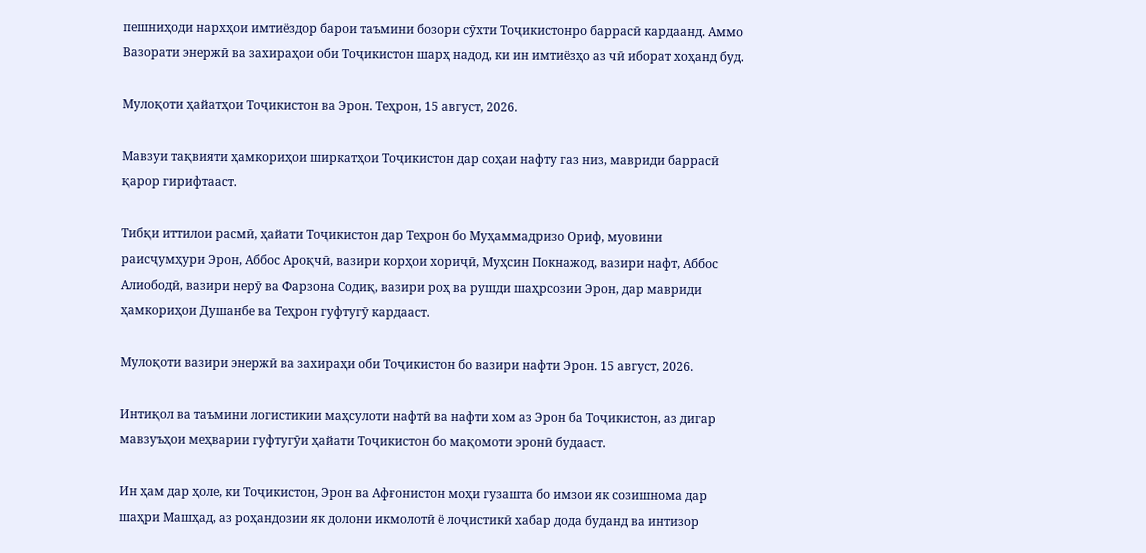пешниҳоди нархҳои имтиёздор барои таъмини бозори сӯхти Тоҷикистонро баррасӣ кардаанд. Аммо Вазорати энержӣ ва захираҳои оби Тоҷикистон шарҳ надод, ки ин имтиёзҳо аз чӣ иборат хоҳанд буд.

Мулоқоти ҳайатҳои Тоҷикистон ва Эрон. Теҳрон, 15 август, 2026.

Мавзуи тақвияти ҳамкориҳои ширкатҳои Тоҷикистон дар соҳаи нафту газ низ, мавриди баррасӣ қарор гирифтааст.

Тибқи иттилои расмӣ, ҳайати Тоҷикистон дар Теҳрон бо Муҳаммадризо Ориф, муовини раисҷумҳури Эрон, Аббос Ароқчӣ, вазири корҳои хориҷӣ, Муҳсин Покнажод, вазири нафт, Аббос Алиободӣ, вазири нерӯ ва Фарзона Содиқ, вазири роҳ ва рушди шаҳрсозии Эрон, дар мавриди ҳамкориҳои Душанбе ва Теҳрон гуфтугӯ кардааст.

Мулоқоти вазири энержӣ ва захираҳи оби Тоҷикистон бо вазири нафти Эрон. 15 август, 2026.

Интиқол ва таъмини логистикии маҳсулоти нафтӣ ва нафти хом аз Эрон ба Тоҷикистон, аз дигар мавзуъҳои меҳварии гуфтугӯи ҳайати Тоҷикистон бо мақомоти эронӣ будааст.

Ин ҳам дар ҳоле, ки Тоҷикистон, Эрон ва Афғонистон моҳи гузашта бо имзои як созишнома дар шаҳри Машҳад, аз роҳандозии як долони икмолотӣ ё лоҷистикӣ хабар дода буданд ва интизор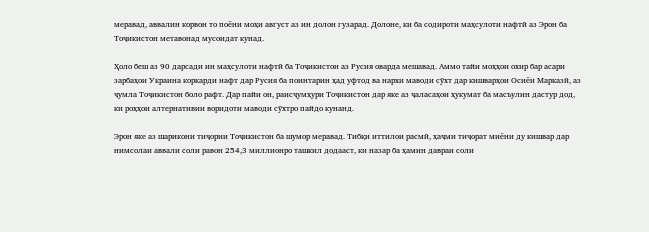меравад, аввалин корвон то поёни моҳи август аз ин долон гузарад. Долоне, ки ба содироти маҳсулоти нафтӣ аз Эрон ба Тоҷикистон метавонад мусоидат кунад.

Ҳоло беш аз 90 дарсади ин маҳсулоти нафтӣ ба Тоҷикистон аз Русия оварда мешавад. Аммо тайи моҳҳои охир бар асари зарбаҳои Украина коркарди нафт дар Русия ба поинтарин ҳад уфтод ва нархи маводи сӯхт дар кишварҳои Осиёи Марказӣ, аз ҷумла Тоҷикистон боло рафт. Дар пайи он, раисҷумҳури Тоҷикистон дар яке аз ҷаласаҳои ҳукумат ба масъулин дастур дод, ки роҳҳои алтернативии воридоти маводи сӯхтро пайдо кунанд.

Эрон яке аз шарикони тиҷории Тоҷикистон ба шумор меравад. Тибқи иттилои расмӣ, ҳаҷми тиҷорат миёни ду кишвар дар нимсолаи аввали соли равон 254,3 миллионро ташкил додааст, ки назар ба ҳамин давраи соли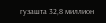гузашта 32,8 миллион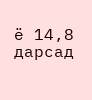ё 14,8 дарсад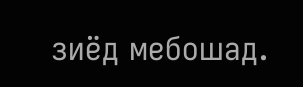зиёд мебошад.